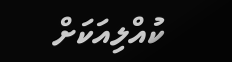ކުއްލިއަކަށް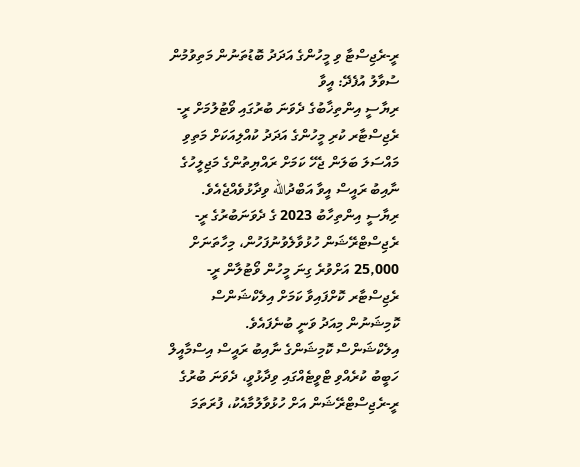ރީ-ރެޖިސްޓާ ވި މީހުންގެ އަދަދު ބޮޑުތަނުން މަތިވުމުން ސުވާލު އުފެދޭ: އީވާ
ރިޔާސީ އިންތިޚާބުގެ ދެވަނަ ބުރުގައި ވޯޓުލުމަށް ރީ-ރެޖިސްޓާރ ކުރި މީހުންގެ އަދަދު ކުއްލިއަކަށް މަތިވި މައްސަލަ ބަލަން ޖެހޭ ކަމަށް ރައްޔިތުންގެ މަޖިލީހުގެ ނާއިބު ރައީސް އީވާ އަބްދުالله ވިދާޅުވެއްޖެއެވެ.
ރިޔާސީ އިންތިހާބު 2023 ގެ ދެވަނަބުރުގެ ރީ-ރެޖިސްޓްރޭޝަން ހުޅުވާލެވުނުފަހުން، މިހާތަނަށް 25,000 އަށްވުރެ ގިނަ މީހުން ވޯޓުލާން ރީ-ރެޖިސްޓާރ ކޮށްފައިވާ ކަމަށް އިލެކްޝަންސް ކޮމިޝަނުން މިއަދު ވަނީ ބުނެފައެވެ.
އިލެކްޝަންސް ކޮމިޝަންގެ ނާއިބު ރައީސް އިސްމާއީލް ހަބީބު ކުރެއްވި ޓްވީޓެއްގައި ވިދާޅުވީ، ދެވަނަ ބުރުގެ ރީ-ރެޖިސްޓްރޭޝަން އަށް ހުޅުވާލުމާއެކު، ފުރަތަމަ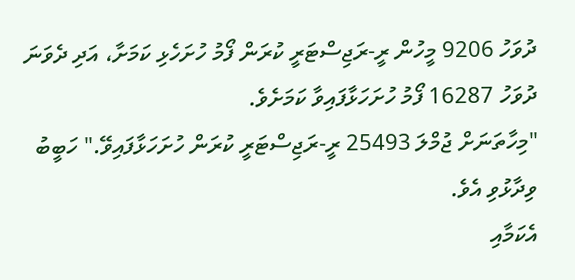ދުވަހު 9206 މީހުން ރީ-ރަޖިސްޓަރީ ކުރަން ފޯމު ހުށަހެޅި ކަމަށާ، އަދި ދެވަނަ ދުވަހު 16287 ފޯމު ހުށަހަޅާފައިވާ ކަމަށެވެ.
"މިހާތަނަށް ޖުމްލަ 25493 ރީ-ރަޖިސްޓަރީ ކުރަން ހުށަހަޅާފައިވޭ." ހަބީބު ވިދާޅުވި އެވެ.
އެކަމާއި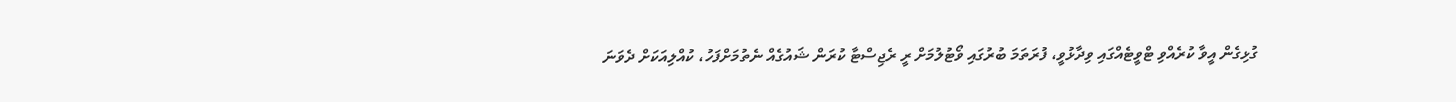ގުޅިގެން އީވާ ކުރެއްވި ޓްވީޓެއްގައި ވިދާޅުވީ، ފުރަތަމަ ބުރުގައި ވޯޓުލުމަށް ރީ ރެޖިސްޓާ ކުރަން ޝައުގެއް ނެތުމަށްފަހު، ކުއްލިއަކަށް ދެވަނަ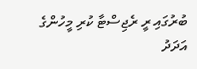ބުރުގައި ރީ ރެޖިސްޓާ ކުރި މީހުންގެ އަދަދު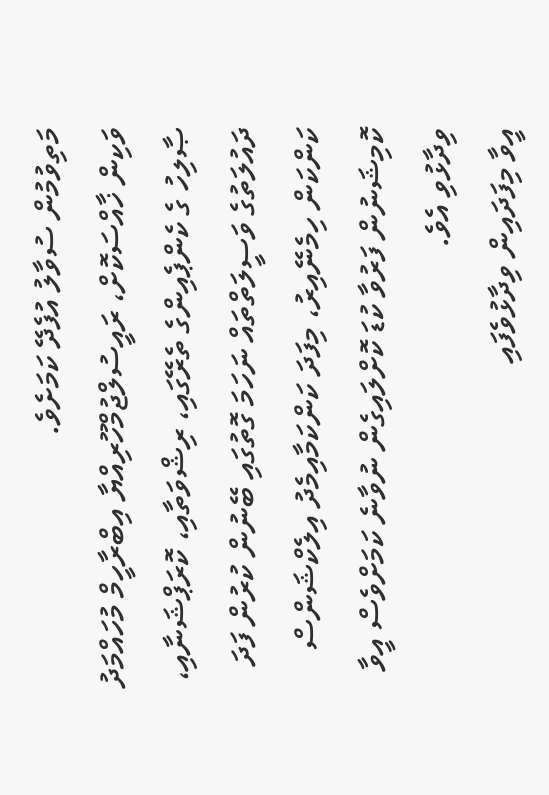މަތިވުމުން ސުވާލު އުފެދޭ ކަމަށެވެ.
ވަކިން ޚާއްސަކޮށް، ރައީސުލްޖުމްހޫރިއްޔާ އިބްރާހީމް މުހައްމަދު ޞާލިހު ގެ ކެންޕެއިންގެ ތެރޭގައި، ރިޝްވަތާއި، ކޮރަޕްޝަނާއި، ދައުލަތުގެ ވަސީލަތްތައް ނަހަމަ ގޮތުގައި ބޭނުން ކުރުން ފަދަ ކަންކަން ހިމެނޭއިރު، މިފަދަ ކަންކަމާއިމެދު އިލެކްޝަންސް ކޮމިޝަނުން ފަރުވާ ކުޑަ ކޮށްލައިގެން ނުވާނެ ކަމަށްވެސް އީވާ ވިދާޅުވި އެވެ.
އީވާ މިފަދައިން ވިދާޅުވެފައި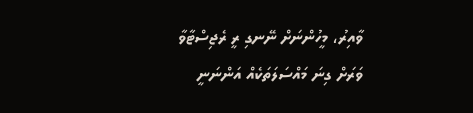ވާއިރު، މީހުންނަށް ނޭނގި ރީ ރެޖިސްޓާވާ ވަރަށް ގިނަ މައްސަލަތަކެއް އަންނަނީ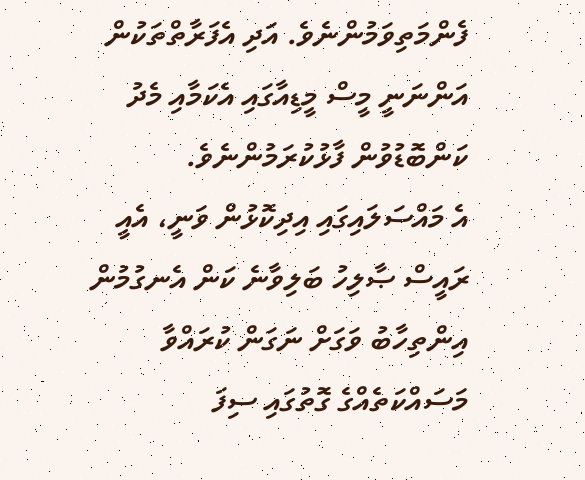ފެންމަތިވަމުންނެވެ. އަދި އެފަރާތްތަކުން އަންނަނީ މީސް މީޑިއާގައި އެކަމާއި މެދު ކަންބޮޑުވުން ފާޅުކުރަމުންނެވެ.
އެ މައްސަލައިގައި އިދިކޮޅުން ވަނީ، އެއީ ރައީސް ޞާލިހު ބަލިވާނެ ކަން އެނގުމުން އިންތިހާބު ވަގަށް ނަގަން ކުރައްވާ މަސައްކަތެއްގެ ގޮތުގައި ސިފަ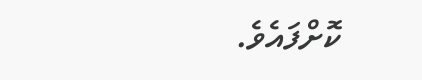ކޮށްފައެވެ.